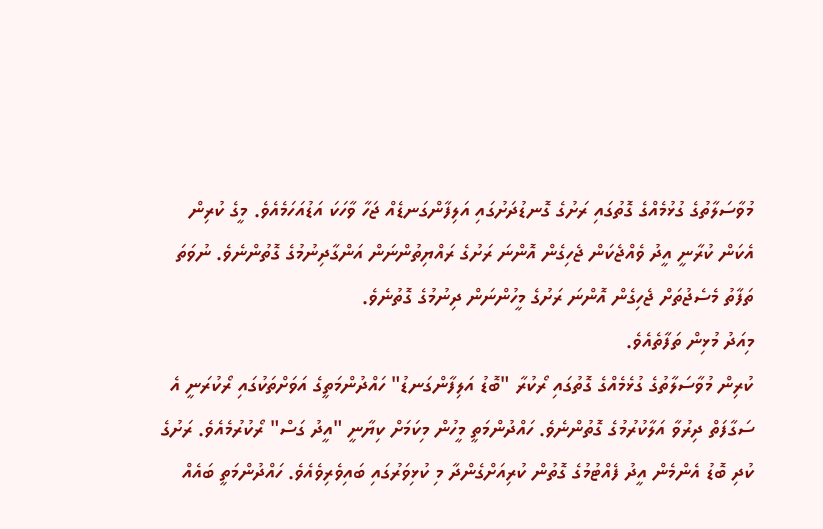މުވާސަލާތުގެ ގުޅުމެއްގެ ގޮތުގައި ރަށުގެ ގޮނޑުދަށުގައި އަލިފާންގަނޑެއް ޖަހާ ވާހަކަ އަޑުއަހަމެއެވެ. މީގެ ކުރިން އެކަން ކުރާނީ އީދު ވެއްޖެކަން ޖެހިގެން އޮންނަ ރަށުގެ ރައްޔިތުންނަން އަންގާދިނުމުގެ ގޮތުންނެވެ. ނުވަތަ ތަފާތު މެސެޖުތަށް ޖެހިގެން އޮންނަ ރަށުގެ މީހުންނަން ދިނުމުގެ ގޮތުނެވެ.
މިއަދު މުޅިން ތަފާތެއެވެ.
ކުރިން މުވާސަލާތުގެ ގުޅެމެއްގެ ގޮތުގައި ރޯކުރާ "ބޮޑު އަލިފާންގަނޑު" ހައްދުންމަތީގެ އަވަށްތަކުގައި ރޯކުރަނީ އެ ސަގާފަތް ދިރުވާ އަލާކުރުމުގެ ގޮތުންނެވެ. ހައްދުންމަތީ މީހުން މިކަމަށް ކިޔާނީ "އީދު ގަސް" ރޯކުރުމެއެވެ. ރަށުގެ ކުދި ބޮޑު އެންމެން އީދު ފެއްޓުމުގެ ގޮތުން ކުރިއަށްގެންދާ މި ކުޅިވަރުގައި ބައިވެރިވެއެވެ. ހައްދުންމަތީ ބައެއް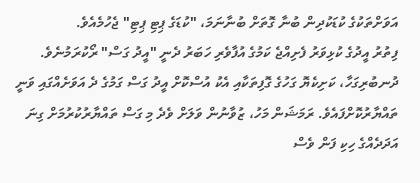އަވަށްތަކުގެ ކުޑަކުދިން ބުނާ ގޮތަށް ބުނާނަމަ، "ކުޑަގެ ޕިޓި ޕިޓި" ޖެހުމެއެވެ.
ފިތުރު އީދުގެ ކުޅިވަރު ފެށިއްޖެ ކަމުގެ އުފާވެރި ހަބަރު ދެނީ "އީދު ގަސް" ރޯކުރަމުނެވެ. ދުނބުރިގަހާ، ކަށިކެޔޮ ގަހުގެ ގޮފިތަކާއި އެކު އުސްކޮށް އީދު ގަސް ގަމުގެ ދެ އަވަށެއްގައި ވަނީ ތައްޔާރުކޮށްފައެވެ. ރަމަޝަން މަހު، ޒުވާނުން ވަލަށް ވެދެ މި ގަސް ތައްޔާރުކުރުމަށް ގިނަ އަދަދެއްގެ ހިކި ފަން ވެސް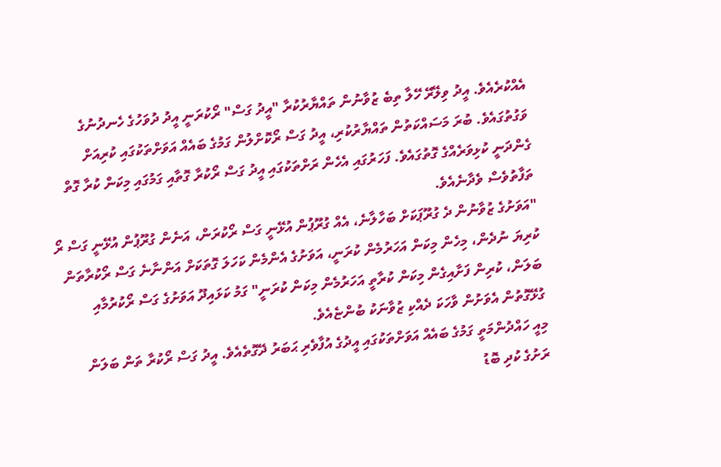އެއްކުރެއެވެ. އީދު ވިލޭރޭ ހޭލާ ތިބެ ޒުވާނުން ތައްޔާރުކުރާ "އީދު ގަސް" ރޯކުރަނީ އީދު ދުވަހުގެ ހެނދުނުގެ ވަގުތުގައެވެ. ބުރަ މަސައްކަތުން ތައްޔާރުކުރި، އީދު ގަސް ރޯކޮށްލުން ގަމުގެ ބައެއް އަވަށްތަކުގައި ކުރިއަށް ގެންދަނީ ކުޅިވަރެއްގެ ގޮތުގައެވެ. ފަހަރުގައި އެހެން ރަށްތަކުގައި އީދު ގަސް ރޯކުރާ ގޮތާއި ގަމުގައި މިކަން ކުރާ ގޮތް ތަފާތުވެސް ވެދާނެއެވެ.
"އަވަށުގެ ޒުވާނުން ދެ ގުރޫޕަކަށް ބަހާލާނެ، އެއް ގުރޫޕުން އުޅޭނީ ގަސް ރޯކުރަން، އަނެން ގުރޫޕުން އުޅޭނީ ގަސް ރޯ ކުރިޔަ ނުދެން، މިހެން މިކަން އަހަރުމެން ކުރަނީ، އަވަށުގެ އެންމެން ކަހަލަ ގޮތަކަށް އަންނާނެ ގަސް ރޯކުރާތަން ބަލަން، ކުރިން ފަށާއިގެން މިކަން ކުރާތީ އަހަރުމެން މިކަން ކުރަނީ" ގަމު ކަޅައިދޫ އަވަށުގެ ގަސް ރޯކުރުމާއި ގުޅޭގޮތުން އެވަށުން ވާހަކަ ދެއްކި ޒުވާނަކު ބުންޏެއެވެ.
މިއީ ހައްދުންމަތީ ގަމުގެ ބައެއް އަވަށްތަކުގައި އީދުގެ އުފާވެރި ޙަބަރު ދޭގޮތެއެވެ. އީދު ގަސް ރޯކުރާ ތަން ބަލަން ރަށުގެ ކުދި ބޮޑު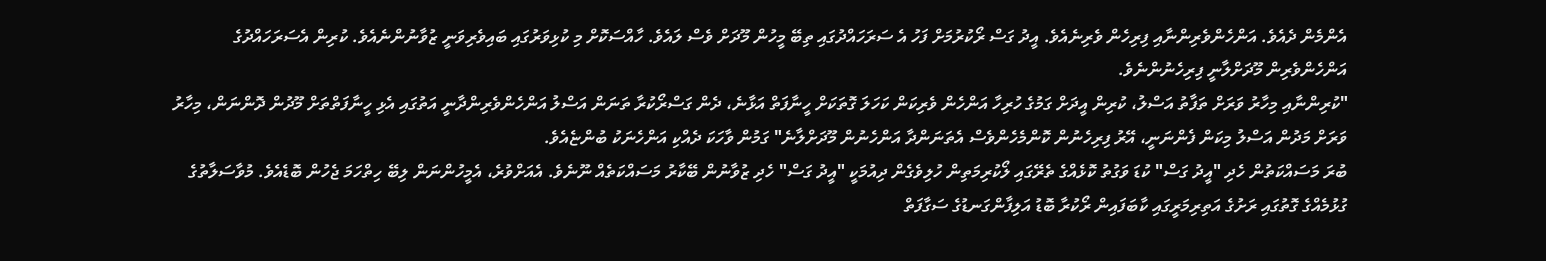އެންމެން ދެއެވެ. އަންހެންވެރިންނާއި ފިރިހެން ވެރިނެއެވެ. އީދު ގަސް ރޯކުރުމަށް ފަހު އެ ސަރަހައްދުގައި ތިބޭ މީހުން މޫދަށް ވެސް ލައެވެ. ހާއްސަކޮށް މި ކުޅިވަރުގައި ބައިވެރިވަނީ ޒުވާނުންނެއެވެ. ކުރިން އެސަރަހައްދުގެ އަންހެންވެރިން މޫދަށްލާނީ ފިރިހެނުންނެވެ.
"ކުރިންނާއި މިހާރު ވަރަށް ތަފާތު އަސްލު، ކުރިން އީދަށް ގަމުގެ ހުރިހާ އަންހެން ވެރިކަން ކަހަލަ ގޮތަކަށް ހީނާފަތް އަޅާނެ، ދެން ގަސްރޯކުރާ ތަނަން އަސްލު އަންހެންވެރިންދާނީ އަތުގައި އެޅި ހީނާފަތްތަށް މޫދުން ދޮންނަން، މިހާރު ވަރަށް މަދުން އަސްލު މިކަން ފެންނަނީ، އޭރު ފިރިހެނުން ކޮންމެހެންވެސް އެތަނަންދާ އަންހެނުން މޫދަށްލާނެ" ގަމުން ވާހަކަ ދެއްކި އަންހެނަކު ބުންޏެއެވެ.
ބުރަ މަސައްކަތުން ހެދި "އީދު ގަސް" ކުޑަ ވަގުތު ކޮޅެއްގެ ތެރޭގައި ލޯކުރިމަތިން ހުލިވެގެން ދިއުމަކީ "އީދު ގަސް" ހެދި ޒުވާނުން ބޭކާރު މަސައްކަތެއް ނޫނެވެ. އެއަށްވުރެ، އެމީހުންނަން ލިބޭ ހިތްހަމަ ޖެހުން ބޮޑެއެވެ. މުވާސަލާތުގެ ގުޅުމެއްގެ ގޮތުގައި ރަށުގެ އަތިރިމަރީގައި ކާބަފައިން ރޯކުރާ ބޮޑު އަލިފާންގަނޑުގެ ސަގާފަތް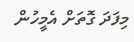މިފަދަ ގޮތަށް އެމީހުން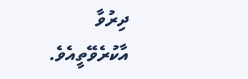ދިރުވާ އާކުރެވޭތީއެވެ.